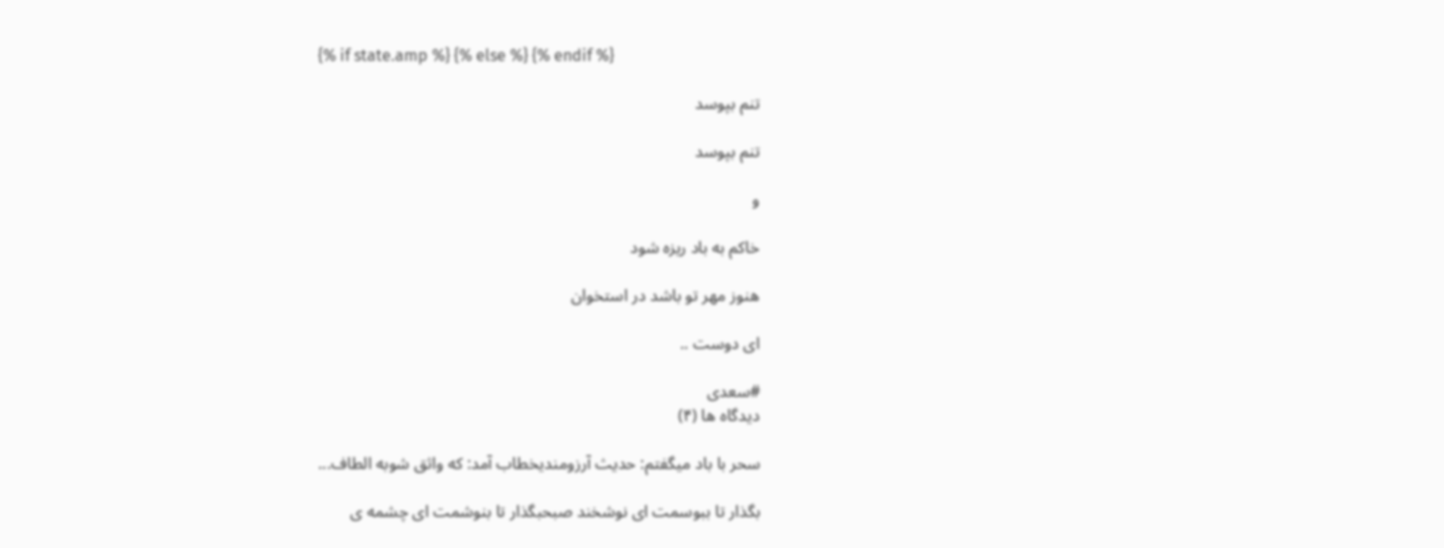{% if state.amp %} {% else %} {% endif %}

تنم بپوسد

تنم بپوسد

و

خاکم به باد ریزه شود

هنوز مهر تو باشد در استخوان

ای دوست ..

#سعدی
دیدگاه ها (۴)

سحر با باد میگفتم: حدیث آرزومندیخطاب آمد: که واثق شوبه الطاف...

بگذار تا ببوسمت ای نوشخند صبحبگذار تا بنوشمت ای چشمه ی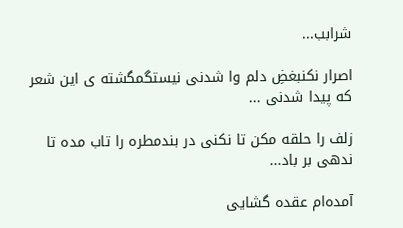شرابب...

اصرار نکنبغضِ دلم وا شدنی نیستگمگشته ی این شعر که پیدا شدنی ...

زلف را حلقه مکن تا نکنی در بندمطره را تاب مده تا ندهی بر باد...

آمده‌ام عقده گشایی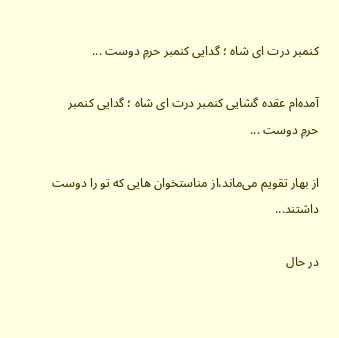کنمبر درت ای شاه ؛ گدایی کنمبر حرمِ دوست ...

آمده‌ام عقده گشایی کنمبر درت ای شاه ؛ گدایی کنمبر حرمِ دوست ...

از بهار تقویم می‌ماند،از مناستخوان هایی که تو را دوست داشتند...

در حال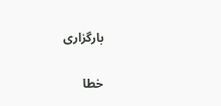بارگزاری

خطا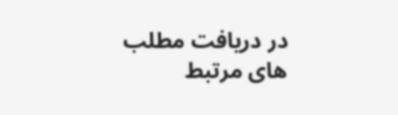در دریافت مطلب های مرتبط